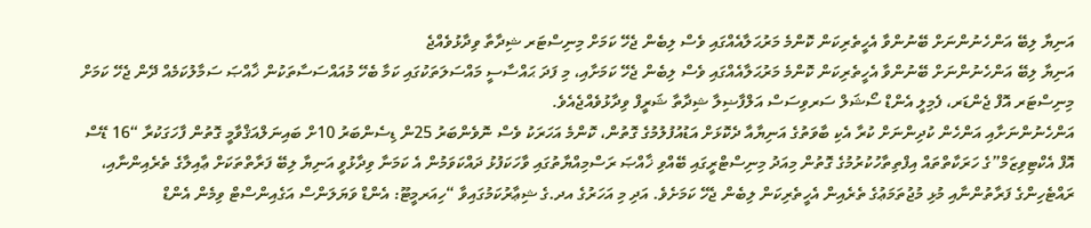އަނިޔާ ލިބޭ އަންހެނުންނަށް ބޭނުންވާ އެހީތެރިކަން ކޮންމެ މަރުޙަލާއެއްގައި ވެސް ލިބެން ޖެހޭ ކަމަށް މިނިސްޓަރ ޝިދާތާ ވިދާޅުވެއްޖެ
އަނިޔާ ލިބޭ އަންހެނުންނަށް ބޭނުންވާ އެހީތެރިކަން ކޮންމެ މަރުޙަލާއެއްގައި ވެސް ލިބެން ޖެހޭ ކަމަށާއި، މި ފަދަ ޙައްސާސީ މައްސަލަތަކުގައި ކަމާ ބެހޭ މުއައްސަސާތަކުން ޚާއްޞަ ސަމާލުކަމެއް ދޭން ޖެހޭ ކަމަށް މިނިސްޓަރ އޮފް ޖެންޑަރ، ފެމިލީ އެންޑް ސޯޝަލް ސަރވިސަސް އަލްފާޟިލާ ޝިދާތާ ޝަރީފް ވިދާޅުވެއްޖެއެވެ.
އަންހެނުންނަށާއި އަންހެން ކުދިންނަށް ކުރާ އެކި ބާވަތުގެ އަނިޔާއާ ދެކޮޅަށް އަޑުއުފުލުމުގެ ގޮތުން، ކޮންމެ އަހަރަކު ވެސް ނޮވެންބަރު 25ން ޑިސެންބަރު 10ށް ބައިނަލްއަޤްވާމީ ގޮތުން ފާހަގަކުރާ “16 ޑޭސް އޮފް އެކްޓިވިޒަމް”ގެ ހަރަކާތްތައް އިފްތިތާހުކުރުމުގެ ގޮތުން މިއަދު މިނިސްޓްރީގައި ބޭއްވި ޚާއްޞަ ރަސްމިއްޔާތުގައި ވާހަކަފުޅު ދައްކަވަމުން އެ ކަމަނާ ވިދާޅުވީ އަނިޔާ ލިބޭ ފަރާތްތަކަށް ޢާއިލާގެ ތެރެއިންނާއި، ރައްޓެހިންގެ ފަރާތުންނާއި މުޅި މުޖުތަމަޢުގެ ތެރެއިން އެހީތެރިކަން ލިބެން ޖެހޭ ކަމަށެވެ. އަދި މި އަހަރުގެ އދ.ގެ ޝިޢާރުކަމުގައިވާ “ހިއަރމީޓޫ: އެންޑް ވަޔަލަންސް އަގެއިންސްޓް ވިމެން އެންޑް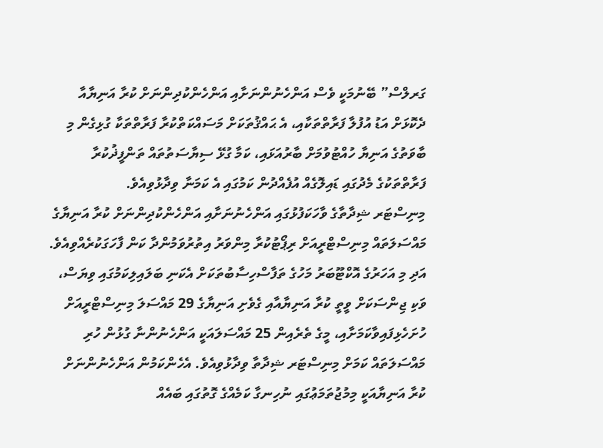ގަރލްސް” ބޭނުމަކީ ވެސް އަންހެނުންނަށާއި އަންހެންކުދިންނަށް ކުރާ އަނިޔާއާ ދެކޮޅަށް އަޑު އުފުލާ ފަރާތްތަކާއި، އެ ޙައްޤުތަކަށް މަސައްކަތްކުރާ ފަރާތްތަކާ ގުޅިގެން މި ބާވަތުގެ އަނިޔާ ހުއްޓުވުމަށް ބާރުއަޅައި، ކަމާ ގުޅޭ ސިޔާސަތުތައް ތަންފީޛުކުރާ ފަރާތްތަކުގެ މެދުގައި ޑައިލޮގެއް އުފެއްދުން ކަމުގައި އެ ކަމަނާ ވިދާޅުވިއެވެ.
މިނިސްޓަރ ޝިދާތާގެ ވާހަކަފުޅުގައި އަންހެނުނަށާއި އަންހެންކުދިންނަށް ކުރާ އަނިޔާގެ މައްސަލަތައް މިނިސްޓްރީއަށް ރިޕޯޓުކުރާ މިންވަރު އިތުރުވަމުންދާ ކަން ފާހަގަކުރެއްވިއެވެ. އަދި މި އަހަރުގެ އޮކްޓޫބަރު މަހުގެ ތަފާސްހިސާބުތަކަށް އެކަނި ބަލައިލިކަމުގައި ވިޔަސް، ވަކި ޖިންސަކަށް ވީތީ ކުރާ އަނިޔާއާއި ގެވެށި އަނިޔާގެ 29 މައްސަލަ މިނިސްޓްރީއަށް ހުށަހެޅިފައިވާކަމަށާއި، މީގެ ތެރެއިން 25 މައްސަލައަކީ އަންހެނުންނާ ގުޅުން ހުރި މައްސަލަތައް ކަމަށް މިނިސްޓަރ ޝިދާތާ ވިދާޅުވިއެވެ. އެހެންކަމުން އަންހެނުންނަށް ކުރާ އަނިޔާއަކީ މިމުޖުތަމަޢުގައި ނުހިނގާ ކަމެއްގެ ގޮތުގައި ބައެއް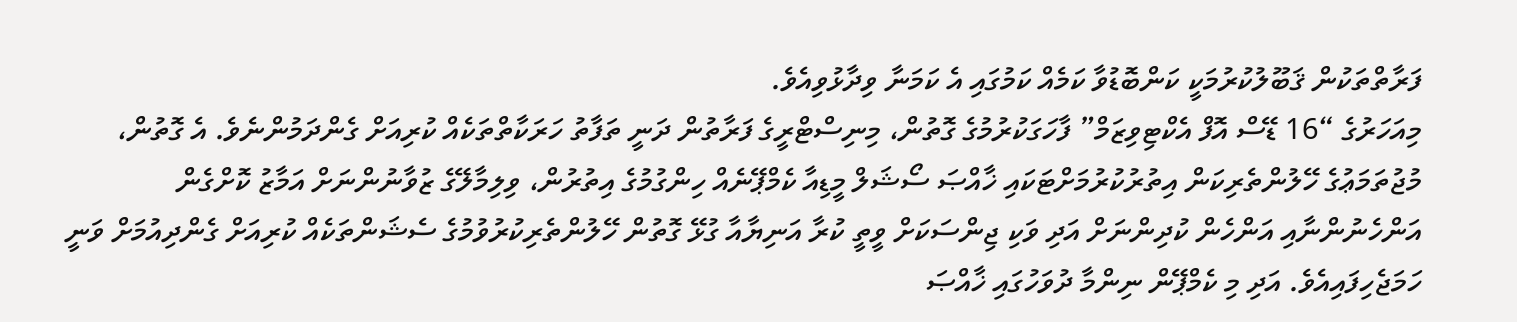ފަރާތްތަކުން ޤަބޫލުކުރުމަކީ ކަންބޮޑުވާ ކަމެއް ކަމުގައި އެ ކަމަނާ ވިދާޅުވިއެވެ.
މިއަހަރުގެ “16 ޑޭސް އޮފް އެކްޓިވިޒަމް” ފާހަގަކުރުމުގެ ގޮތުން، މިނިސްޓްރީގެ ފަރާތުން ދަނީ ތަފާތު ހަރަކާތްތަކެއް ކުރިއަށް ގެންދަމުންނެވެ. އެ ގޮތުން، މުޖުތަމަޢުގެ ހޭލުންތެރިކަން އިތުރުކުރުމަށްޓަކައި ޚާއްޞަ ސޯޝަލް މީޑިއާ ކެމްޕޭނެއް ހިންގުމުގެ އިތުރުން، ވިލިމާލޭގެ ޒުވާނުންނަށް އަމާޒު ކޮށްގެން އަންހެނުންނާއި އަންހެން ކުދިންނަށް އަދި ވަކި ޖިންސަކަށް ވީތީ ކުރާ އަނިޔާއާ ގުޅޭ ގޮތުން ހޭލުންތެރިކުރުވުމުގެ ސެޝަންތަކެއް ކުރިއަށް ގެންދިއުމަށް ވަނީ ހަމަޖެހިފައިއެވެ. އަދި މި ކެމްޕޭން ނިންމާ ދުވަހުގައި ޚާއްޞަ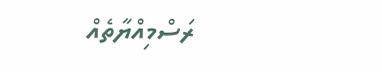ރަސްމިއްޔާތެއް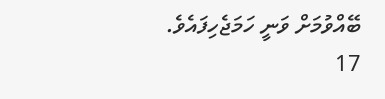ބޭއްވުމަށް ވަނީ ހަމަޖެހިފައެވެ.
17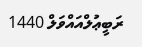ރަބީޢުލްއައްވަލް 1440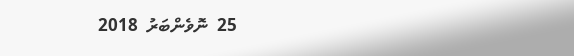25  ނޮވެންބަރު  2018